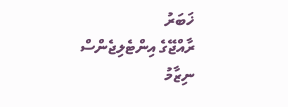ޚަބަރު
ރާއްޖޭގެ އިންޓެލިޖެންސް ނިޒާމު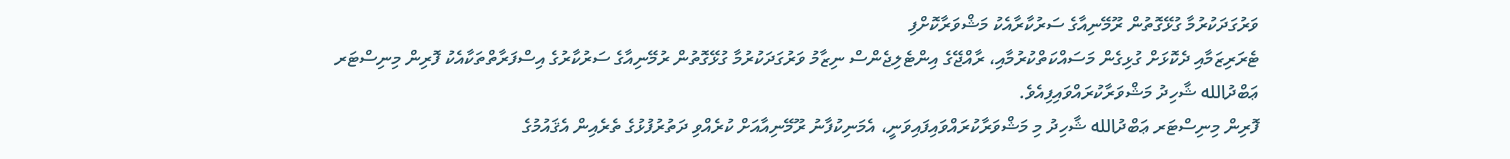ވަރުގަދަކުރުމާ ގުޅޭގޮތުން ރޫމޭނިއާގެ ސަރުކާރާއެކު މަޝްވަރާކޮށްފި
ޓެރަރިޒަމާއި ދެކޮޅަށް ގުޅިގެން މަސައްކަތްކުރުމާއި، ރާއްޖޭގެ އިންޓެލިޖެންސް ނިޒާމު ވަރުގަދަކުރުމާ ގުޅޭގޮތުން ރުމޭނިއާގެ ސަރުކާރުގެ އިސްފަރާތްތަކާއެކު ފޮރިން މިނިސްޓަރ ޢަބްދުالله ޝާހިދު މަޝްވަރާކުރައްވައިފިއެވެ.
ފޮރިން މިނިސްޓަރ ޢަބްދުالله ޝާހިދު މި މަޝްވަރާކުރައްވައިފައިވަނީ، އެމަނިކުފާނު ރޫމޭނިއާއަށް ކުރެއްވި ދަތުރުފުޅުގެ ތެރެއިން އެޤައުމުގެ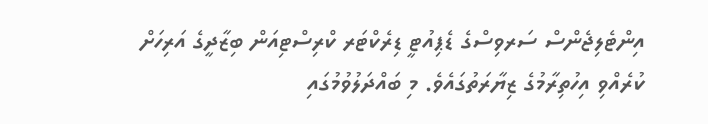އިންޓެލިޖެންސް ސަރވިސްގެ ޑެޕިއުޓީ ޑިރެކްޓަރ ކްރިސްޓިއަން ބިޒާދީގެ އަރިހަށް ކުރެއްވި އިހުތިރާމުގެ ޒިޔާރަތުގައެވެ. މި ބައްދަލުވުމުގައި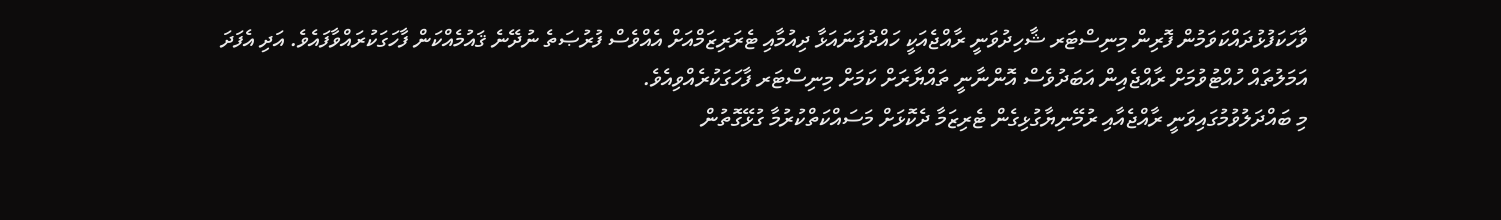ވާހަކަފުޅުދައްކަވަމުން ފޮރިން މިނިސްޓަރ ޝާހިދުވަނީ ރާއްޖެއަކީ ހައްދުފަނައަޅާ ދިއުމާއި ޓެރަރިޒަމްއަށް އެއްވެސް ފުރުޞަތެ ނުދޭނެ ޤައުމެއްކަން ފާހަގަކުރައްވާފައެވެ. އަދި އެފަދަ އަމަލުތައް ހުއްޓުވުމަށް ރާއްޖެއިން އަބަދުވެސް އޮންނާނީ ތައްޔާރަށް ކަމަށް މިނިސްޓަރ ފާހަގަކުރެއްވިއެވެ.
މި ބައްދަލުވުމުގައިވަނީ ރާއްޖެއާއި ރުމޭނިޔާގުޅިގެން ޓެރިޒަމާ ދެކޮޅަށް މަސައްކަތްކުރުމާ ގުޅޭގޮތުން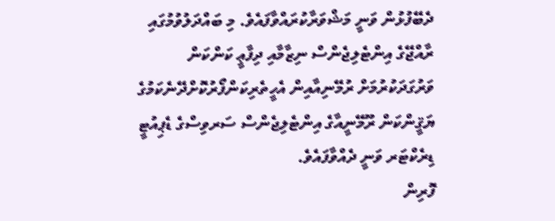ދެބޭފުޅުން ވަނީ މަޝްވަރާކުރައްވާފައެވެ. މި ބައްދަލުވުމުގައި ރާއްޖޭގެ އިންޓެލިޖެންސް ނިޒާމާއި ދިފާޢީ ކަންކަން ވަރުގަދަކުރުމަށް ރުމޭނިއާއިން އެހީތެރިކަންފޯރުކޮށްދޭނެކަމުގެ ޔަޤީންކަން ރޫމޭނީއާގެ އިންޓެލިޖެންސް ސަރވިސްގެ ޑެޕިއުޓީ ޑިރެކްޓަރ ވަނީ ދެއްވާފައެވެ.
ފޮރިން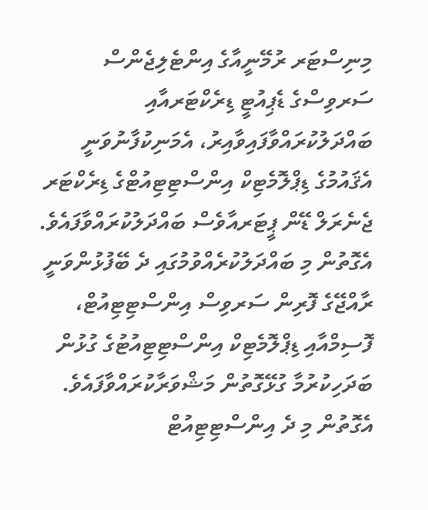މިނިސްޓަރ ރުމޭނީއާގެ އިންޓެލިޖެންސް ސަރވިސްގެ ޑެޕިއުޓީ ޑިރެކްޓަރއާއި ބައްދަލުކުރައްވާފައިވާއިރު، އެމަނިކުފާނުވަނީ އެޤައުމުގެ ޑިޕްލޮމެޓިކް އިންސްޓިޓިއުޓްގެ ޑިރެކްޓަރ ޖެނެރަލް ޑޭން ޕީޓަރއާވެސް ބައްދަލުކުރައްވާފައެވެ. އެގޮތުން މި ބައްދަލުކުރެއްވުމުގައި ދެ ބޭފުޅުންވަނީ ރާއްޖޭގެ ފޮރިން ސަރވިސް އިންސްޓިޓިއުޓް، ފޮސިމްއާއި ޑިޕްލޮމެޓިކް އިންސްޓިޓިއުޓުގެ ގުޅުން ބަދަހިކުރުމާ ގުޅޭގޮތުން މަޝްވަރާކުރައްވާފައެވެ. އެގޮތުން މި ދެ އިންސްޓިޓިއުޓް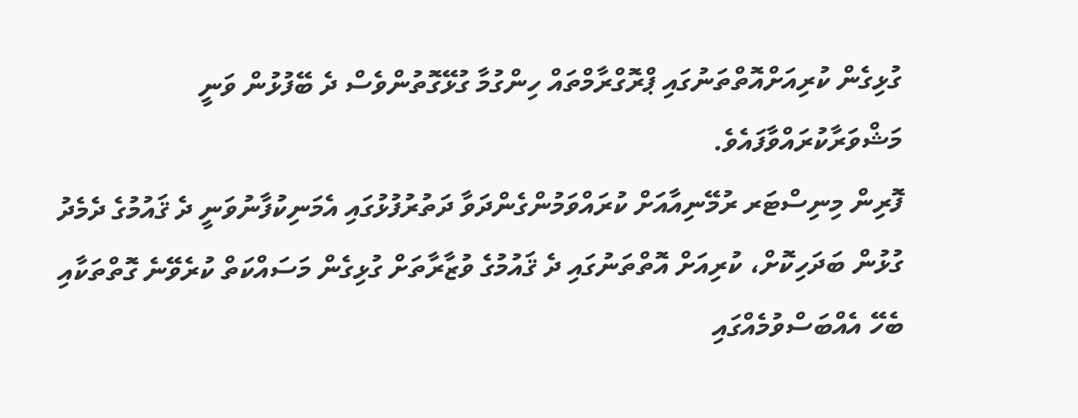ގުޅިގެން ކުރިއަށްއޮތްތަނުގައި ޕްރޮގްރާމްތައް ހިންގުމާ ގުޅޭގޮތުންވެސް ދެ ބޭފުޅުން ވަނީ މަޝްވަރާކުރައްވާފައެވެ.
ފޮރިން މިނިސްޓަރ ރުމޭނިއާއަށް ކުރައްވަމުންގެންދަވާ ދަތުރުފުޅުގައި އެމަނިކުފާނުވަނީ ދެ ޤައުމުގެ ދެމެދު ގުޅުން ބަދަހިކޮށް، ކުރިއަށް އޮތްތަނުގައި ދެ ޤައުމުގެ ވުޒާރާތަށް ގުޅިގެން މަސައްކަތް ކުރެވޭނެ ގޮތްތަކާއި ބެހޭ އެއްބަސްވުމެއްގައި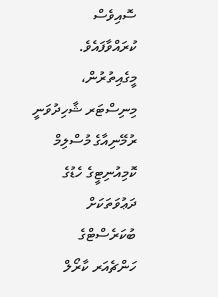ސޮއިވެސް ކުރައްވާފައެވެ.
މީގެއިތުރުން، މިނިސްޓަރ ޝާހިދުވަނީ ރުމޭނިއާގެ މުސްލިމް ކޮމިއުނިޓީގެ ހެޑުގެ ދަޢުވަތަކަށް ބުކަރެސްޓްގެ ހަންޗެއަރ ކާރޯލް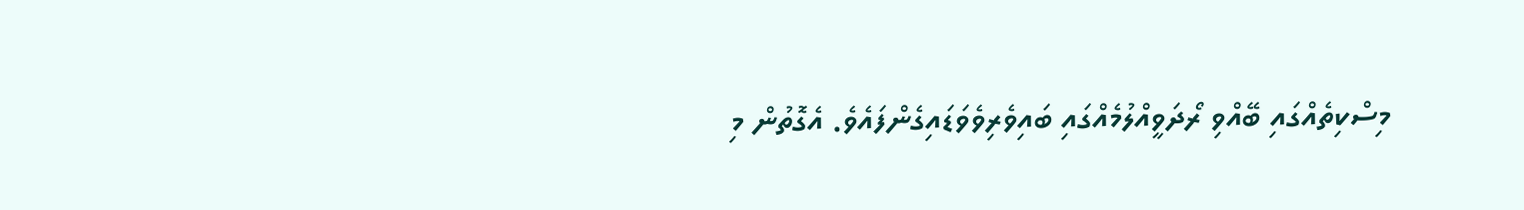މިސްކިތެއްގައި ބޭއްވި ރޯދަވީއްލުމެއްގައި ބައިވެރިވެވަޑައިގެންފައެވެ. އެގޮތުން މި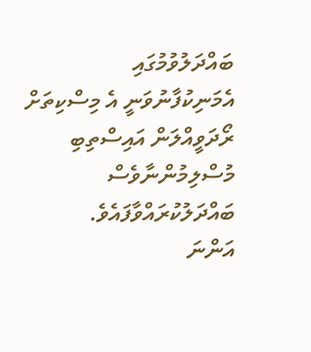ބައްދަލުވުމުގައި އެމަނިކުފާނުވަނީ އެ މިސްކިތަށް ރޯދަވީއްލަން އައިސްތިބި މުސްލިމުންނާވެސް ބައްދަލުކުރައްވާފައެވެ.
އަންނަ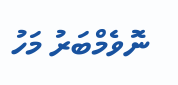ނޮވެމްބަރު މަހު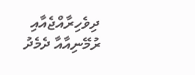ދިވެހިރާއްޖެއާއި ރުމޭނިއާއާ ދެމެދު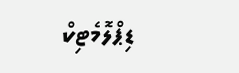ޑިޕްލޮމެޓިކް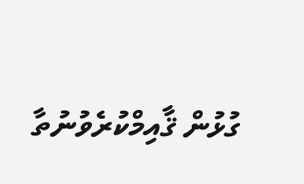ގުޅުން ޤާއިމްކުރެވުނުތާ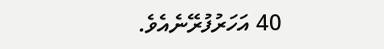40 އަހަރުފުރޭނެއެވެ.